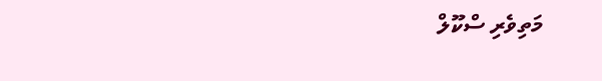މަތިވެރި ސްކޫލް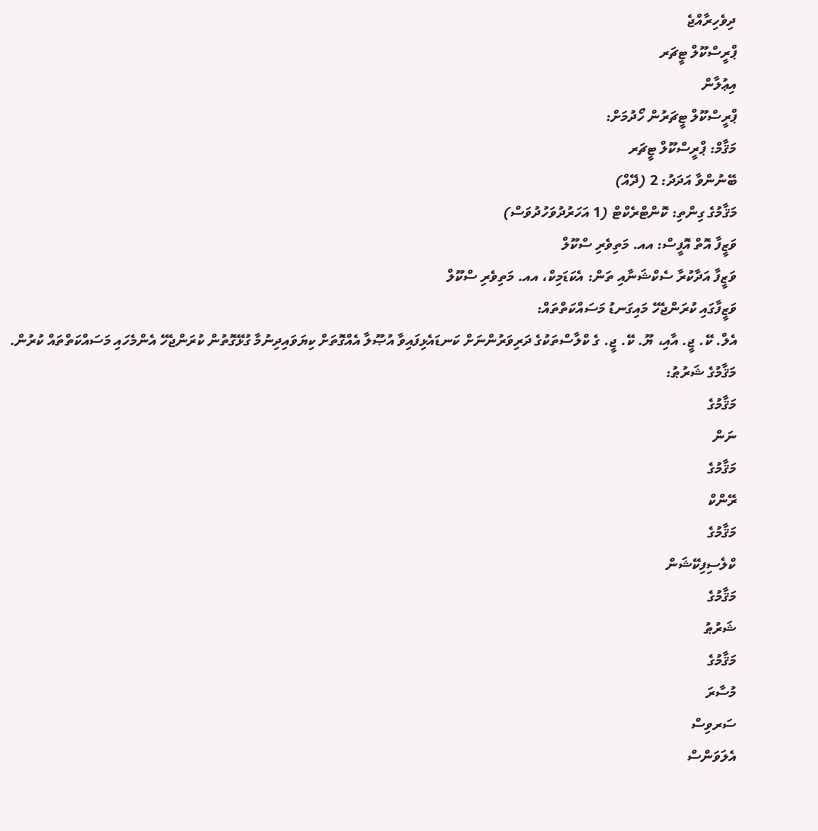ދިވެހިރާއްޖެ
ޕްރީސްކޫލް ޓީޗަރ
އިޢުލާން
ޕްރީސްކޫލް ޓީޗަރުން ހޯދުމަށް:
މަޤާމް: ޕްރީސްކޫލް ޓީޗަރ
ބޭނުންވާ އަދަދު: 2 (ދޭއް)
މަޤާމުގެ ގިންތި: ކޮންޓްރެކްޓް (1 އަހަރުދުވަހުދުވަސް)
ވަޒީފާ އޮތް އޮފީސް: އއ. މަތިވެރި ސްކޫލް
ވަޒީފާ އަދާކުރާ ސެކްޝަނާއި ތަން: އެކަޑަމިކް، އއ. މަތިވެރި ސްކޫލް
ވަޒީފާގައި ކުރަންޖެހޭ މައިގަނޑު މަސައްކަތްތައް:
އެލް. ކޭ. ޖީ. އާއި، ޔޫ. ކޭ. ޖީ. ގެ ކްލާސްތަކުގެ ދަރިވަރުންނަށް ކަނޑައެޅިފައިވާ އުޞޫލާ އެއްގޮތަށް ކިޔަވައިދިނުމާ ގުޅޭގޮތުން ކުރަންޖެހޭ އެންމެހައި މަސައްކަތްތައް ކުރުން.
މަޤާމުގެ ޝަރުޠު:
މަޤާމުގެ
ނަން
މަޤާމުގެ
ރޭންކް
މަޤާމުގެ
ކްލެސިފިކޭޝަން
މަޤާމުގެ
ޝަރުޠު
މަޤާމުގެ
މުސާރަ
ސަރވިސް
އެލަވަންސް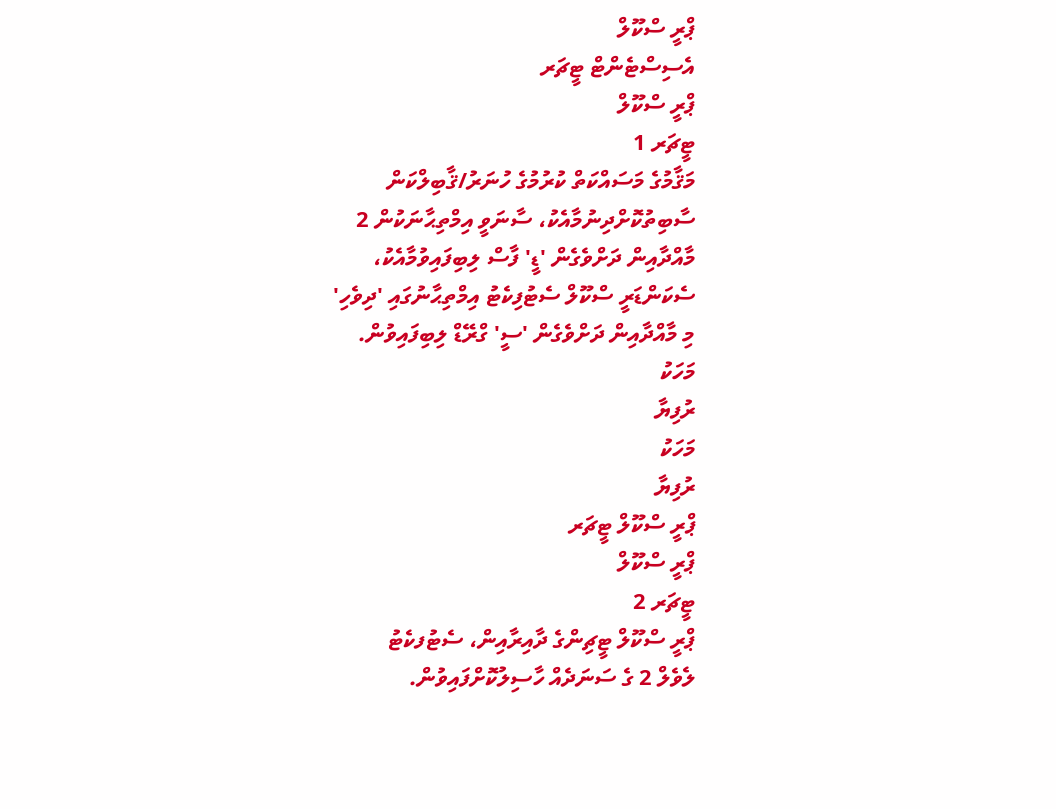ޕްރީ ސްކޫލް
އެސިސްޓެންޓް ޓީޗަރ
ޕްރީ ސްކޫލް
ޓީޗަރ 1
މަޤާމުގެ މަސައްކަތް ކުރުމުގެ ހުނަރު/ޤާބިލްކަން
ސާބިތުކޮށްދިނުމާއެކު، ސާނަވީ އިމްތިޙާނަކުން 2
މާއްދާއިން ދަށްވެގެން 'ޑީ' ފާސް ލިބިފައިވުމާއެކު،
ސެކަންޑަރީ ސްކޫލް ސެޓުފިކެޓު އިމްތިޙާނުގައި 'ދިވެހި'
މި މާއްދާއިން ދަށްވެގެން 'ސީ' ގްރޭޑް ލިބިފައިވުން.
މަހަކު
ރުފިޔާ
މަހަކު
ރުފިޔާ
ޕްރީ ސްކޫލް ޓީޗަރ
ޕްރީ ސްކޫލް
ޓީޗަރ 2
ޕްރީ ސްކޫލް ޓީޗިންގެ ދާއިރާއިން، ސެޓުފކެޓު
ލެވެލް 2 ގެ ސަނަދެއް ހާސިލުކޮށްފައިވުން.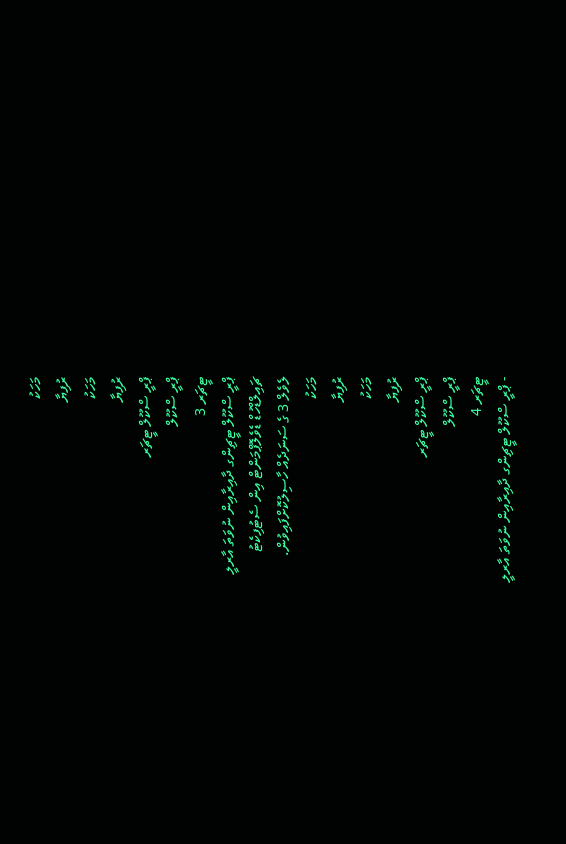މަހަކު
ރުފިޔާ
މަހަކު
ރުފިޔާ
ޕްރީ ސްކޫލް ޓީޗަރ
ޕްރީ ސްކޫލް
ޓީޗަރ 3
ޕްރީ ސްކޫލް ޓީޗިންގ ދާއިރާއިން ނުވަތަ އާރލީ
ޗައިލްޑްހުޑް ޑެވެލޮޕްމަންޓް އިން ސެޓުފިކެޓު
ލެވެލް 3 ގެ ސަނަދެއް ހާސިލުކޮށްފައިވުން.
މަހަކު
ރުފިޔާ
މަހަކު
ރުފިޔާ
ޕްރީ ސްކޫލް ޓީޗަރ
ޕްރީ ސްކޫލް
ޓީޗަރ 4
- ޕްރީ ސްކޫލް ޓީޗިންގ ދާއިރާއިން ނުވަތަ އާރލީ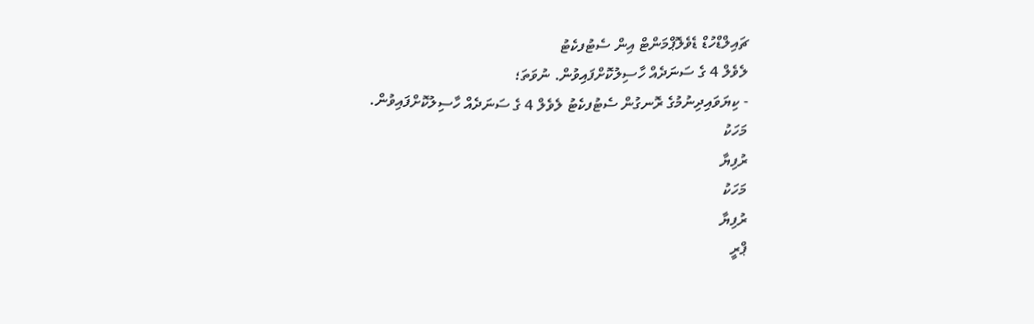ޗައިލްޑްހުޑް ޑެވެލޮޕްމަންޓް އިން ސެޓުފކެޓު
ލެވެލް 4 ގެ ސަނަދެއް ހާސިލުކޮށްފައިވުން. ނުވަތަ؛
- ކިޔަވައިދިނުމުގެ ރޮނގުން ސެޓުފކެޓު ލެވެލް 4 ގެ ސަނަދެއް ހާސިލުކޮށްފައިވުން.
މަހަކު
ރުފިޔާ
މަހަކު
ރުފިޔާ
ޕްރީ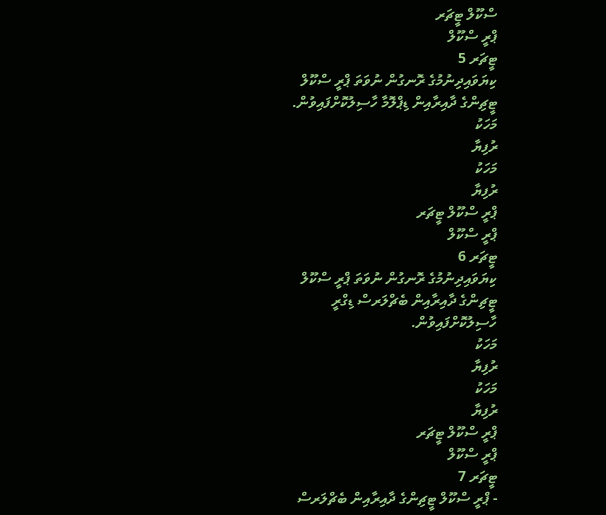ސްކޫލް ޓީޗަރ
ޕްރީ ސްކޫލް
ޓީޗަރ 5
ކިޔަވައިދިނުމުގެ ރޮނގުން ނުވަތަ ޕްރީ ސްކޫލް
ޓީޗިންގެ ދާއިރާއިން ޑިޕްލޮމާ ހާސިލުކޮށްފައިވުން.
މަހަކު
ރުފިޔާ
މަހަކު
ރުފިޔާ
ޕްރީ ސްކޫލް ޓީޗަރ
ޕްރީ ސްކޫލް
ޓީޗަރ 6
ކިޔަވައިދިނުމުގެ ރޮނގުން ނުވަތަ ޕްރީ ސްކޫލް
ޓީޗިންގެ ދާއިރާއިން ބެޗްލަރސް ޑިގްރީ
ހާސިލުކޮށްފައިވުން.
މަހަކު
ރުފިޔާ
މަހަކު
ރުފިޔާ
ޕްރީ ސްކޫލް ޓީޗަރ
ޕްރީ ސްކޫލް
ޓީޗަރ 7
- ޕްރީ ސްކޫލް ޓީޗިންގެ ދާއިރާއިން ބެޗްލަރސް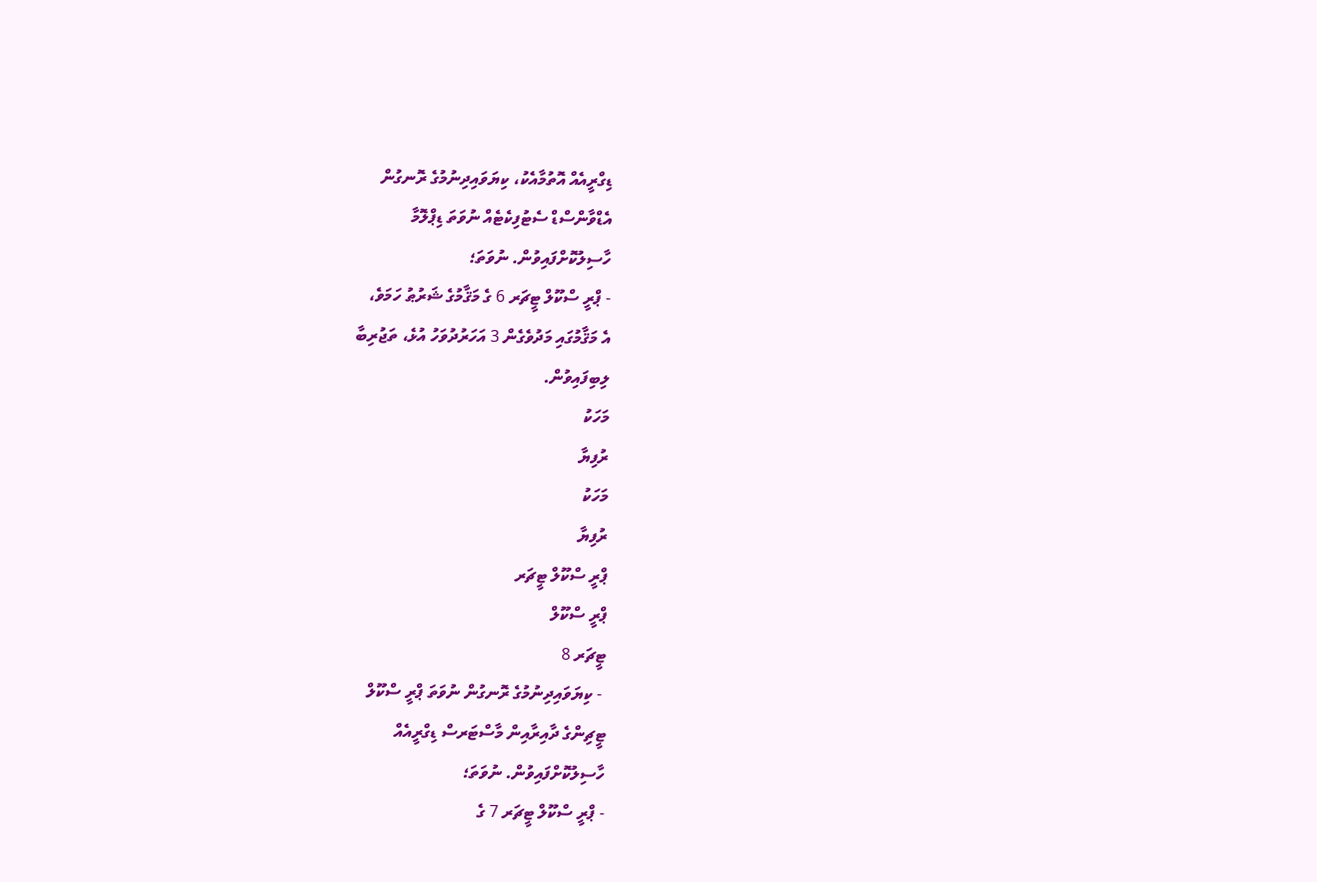ޑިގްރީއެއް އޮތުމާއެކު، ކިޔަވައިދިނުމުގެ ރޮނގުން
އެޑްވާންސްޑް ސެޓުފިކެޓެއް ނުވަތަ ޑިޕްލޮމާ
ހާސިލުކޮށްފައިވުން. ނުވަތަ؛
- ޕްރީ ސްކޫލް ޓީޗަރ 6 ގެ މަޤާމުގެ ޝަރުޠު ހަމަވެ،
އެ މަޤާމުގައި މަދުވެގެން 3 އަހަރުދުވަހު އުޅެ، ތަޖުރިބާ
ލިބިފައިވުން.
މަހަކު
ރުފިޔާ
މަހަކު
ރުފިޔާ
ޕްރީ ސްކޫލް ޓީޗަރ
ޕްރީ ސްކޫލް
ޓީޗަރ 8
 - ކިޔަވައިދިނުމުގެ ރޮނގުން ނުވަތަ ޕްރީ ސްކޫލް
ޓީޗިންގެ ދާއިރާއިން މާސްޓަރސް ޑިގްރީއެއް
ހާސިލުކޮށްފައިވުން. ނުވަތަ؛
- ޕްރީ ސްކޫލް ޓީޗަރ 7 ގެ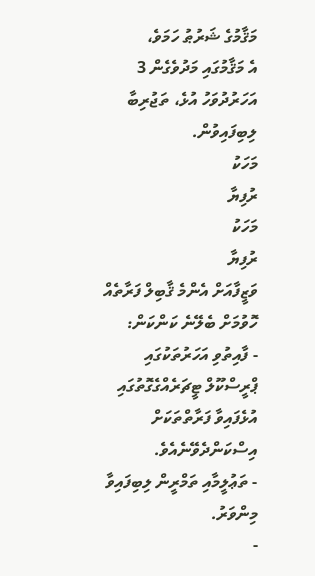މަޤާމުގެ ޝަރުޠު ހަމަވެ،
އެ މަޤާމުގައި މަދުވެގެން 3 އަހަރުދުވަހު އުޅެ، ތަޖުރިބާ
ލިބިފައިވުން.
މަހަކު
ރުފިޔާ
މަހަކު
ރުފިޔާ
ވަޒީފާއަށް އެންމެ ޤާބިލް ފަރާތެއް ހޮވުމަށް ބެލޭނެ ކަންކަން:
- ފާއިތުވި އަހަރުތަކުގައި ޕްރީސްކޫލް ޓީޗަރެއްގެގޮތުގައި އުޅެފައިވާ ފަރާތްތަކަށް އިސްކަންދެވޭނެއެވެ.
- ތަޢުލީމާއި ތަމްރީން ލިބިފައިވާ މިންވަރު.
-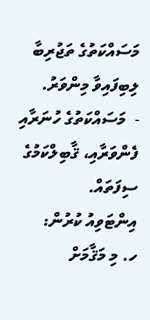މަސައްކަތުގެ ތަޖުރިބާ ލިބިފައިވާ މިންވަރު.
-  މަސައްކަތުގެ ހުނަރާއި ފެންވަރާއި، ޤާބިލްކަމުގެ ސިފަތައް.
އިންޓަވިއު ކުރުން:
ހ. މި މަޤާމަށް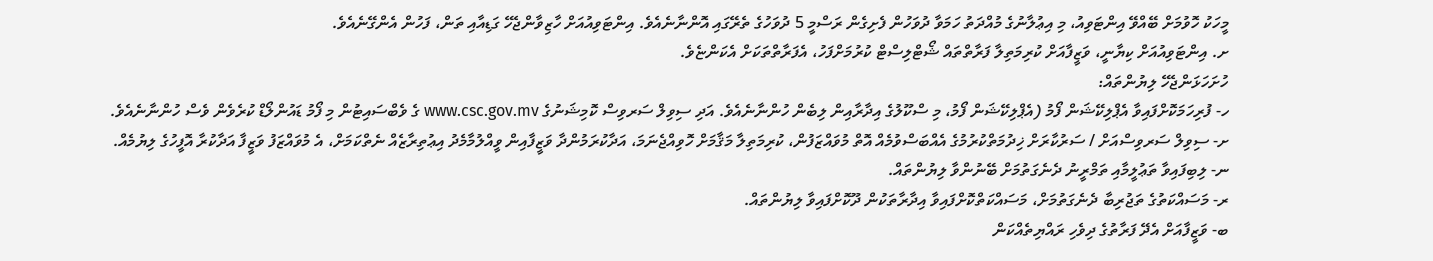މީހަކު ހޮވުމަށް ބޭއްވޭ އިންޓަވިއު، މި އިޢުލާނުގެ މުއްދަތު ހަމަވާ ދުވަހުން ފެށިގެން ރަސްމީ 5 ދުވަހުގެ ތެރޭގައި އޮންނާނެއެވެ. އިންޓަވިއުއަށް ހާޒިވާންޖެހޭ ގަޑިއާއި ތަން، ފަހުން އެންގޭނެއެވެ.
ށ. އިންޓަވިއުއަށް ކިޔާނީ، ވަޒީފާއަށް ކުރިމަތިލާ ފަރާތްތައް ޝޯޓްލިސްޓް ކުރުމަށްފަހު، އެފަރާތްތަކަށް އެކަންޏެވެ.
ހުށަހަޅަންޖެހޭ ލިޔުންތައް:
ހ- ފުރިހަމަކޮށްފައިވާ އެޕްލިކޭޝަން ފޯމު (އެޕްލިކޭޝަން ފޯމު، މި ސްކޫލުގެ އިދާރާއިން ލިބެން ހުންނާނެއެވެ. އަދި ސިވިލް ސަރވިސް ކޮމިޝަނުގެ www.csc.gov.mv ގެ ވެބްސައިޓުން މި ފޯމު ޑައުންލޯޑް ކުރެވެން ވެސް ހުންނާނެއެވެ.
ށ- ސިވިލް ސަރވިސްއަށް / ސަރުކާރަށް ޚިދުމަތްކުރުމުގެ އެއްބަސްވުމެއް އޮތް މުވައްޒަފުން، ކުރިމަތިލާ މަޤާމަށް ހޮވިއްޖެނަމަ، އަދާކުރަމުންދާ ވަޒީފާއިން ވީއްލުމާމެދު އިޢުތިރާޒެއް ނެތްކަމަށް، އެ މުވައްޒަފު ވަޒީފާ އަދާކުރާ އޮފީހުގެ ލިޔުމެއް.
ނ- ލިބިފައިވާ ތަޢުލީމާއި ތަމްރީނު ދެނެގަތުމަށް ބޭނުންވާ ލިޔުންތައް.
ރ- މަސައްކަތުގެ ތަޖުރިބާ ދެނެގަތުމަށް، މަސައްކަތްކޮށްފައިވާ އިދާރާތަކުން ދޫކޮށްފައިވާ ލިޔުންތައް.
ބ- ވަޒީފާއަށް އެދޭ ފަރާތުގެ ދިވެހި ރައްޔިތެއްކަން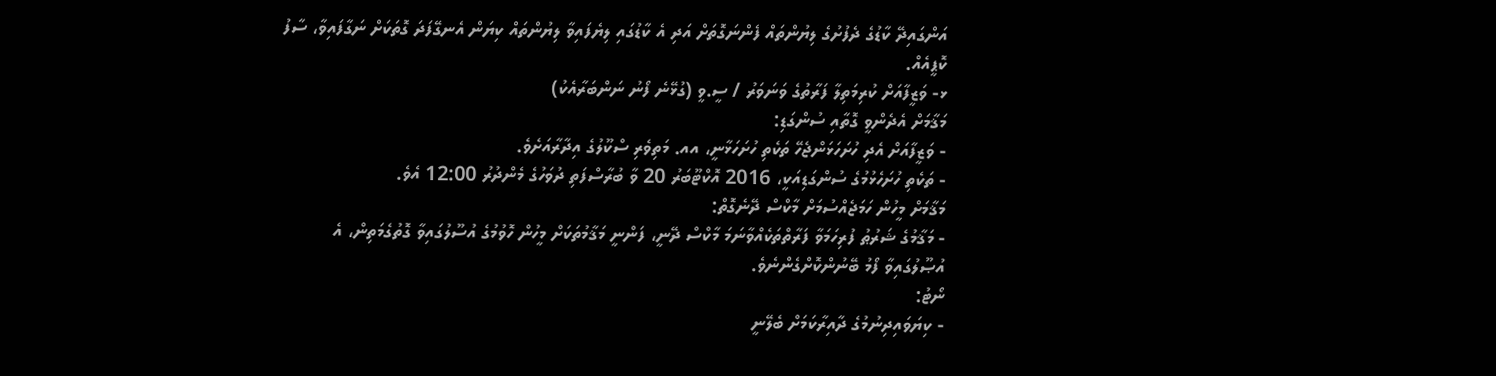އަންގައިދޭ ކާޑުގެ ދެފުށުގެ ލިޔުންތައް ފެންނަގޮތަށް އަދި އެ ކާޑުގައި ލިޔެފައިވާ ލިޔުންތައް ކިޔަން އެނގޭފަދަ ގޮތަކަށް ނަގާފައިވާ، ސާފު ކޮޕީއެއް.
ޅ- ވަޒީފާއަށް ކުރިމަތިލާ ފަރާތުގެ ވަނަވަރު / ސީ.ވީ (ގުޅޭނެ ފޯނު ނަންބަރާއެކު)
މަޤާމަށް އެދެންވީ ގޮތާއި ސުންގަޑި:
- ވަޒީފާއަށް އެދި ހުށަހަޅަންޖެހޭ ތަކެތި ހުށަހަޅާނީ، އއ. މަތިވެރި ސްކޫލުގެ އިދާރާއަށެވެ.
- ތަކެތި ހުށަހެޅުމުގެ ސުންގަޑިއަކީ، 2016 އޮކްޓޫބަރު 20 ވާ ބުރާސްފަތި ދުވަހުގެ މެންދުރު 12:00 އެވެ.
މަޤާމަށް މީހުން ހަމަޖެއްސުމަށް މާކްސް ދޭނެގޮތް:
- މަޤާމުގެ ޝަރުޠު ފުރިހަމަވާ ފަރާތްތަކެއްވާނަމަ މާކްސް ދޭނީ، ފަންނީ މަޤާމުތަކަށް މީހުން ހޮވުމުގެ އުސޫލުގައިވާ ގޮތުގެމަތިން، އެ އުޞޫލުގައިވާ ފޯމު ބޭނުންކޮށްގެންނެވެ.
ނޯޓު:
- ކިޔަވައިދިނުމުގެ ދާއިރާކަމަށް ބެލޭނީ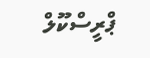ޕްރީސްކޫލް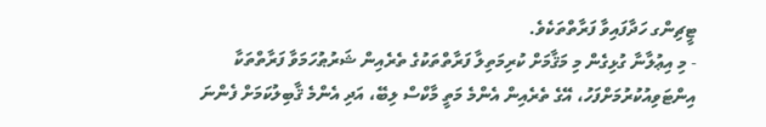ޓީޗިންގ ހަދާފައިވާ ފަރާތްތަކެވެ.
- މި އިޢުލާނާ ގުޅިގެން މި މަޤާމަށް ކުރިމަތިލާ ފަރާތްތަކުގެ ތެރެއިން ޝަރުޠުހަމަވާ ފަރާތްތަކާ އިންޓަވިއުކުރުމަށްފަހު، އޭގެ ތެރެއިން އެންމެ މަތީ މާކްސް ލިބޭ، އަދި އެންމެ ޤާބިލުކަމަށް ފެންނަ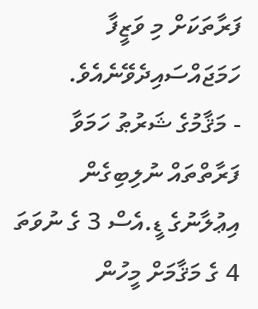ފަރާތަކަށް މި ވަޒީފާ ހަމަޖައްސައިދެވޭނެއެވެ.
- މަޤާމުގެ ޝަރުޠު ހަމަވާ ފަރާތްތައް ނުލިބިގެން އިޢުލާނުގެ ޑީ.އެސް 3 ގެ ނުވަތަ 4 ގެ މަޤާމަށް މީހުން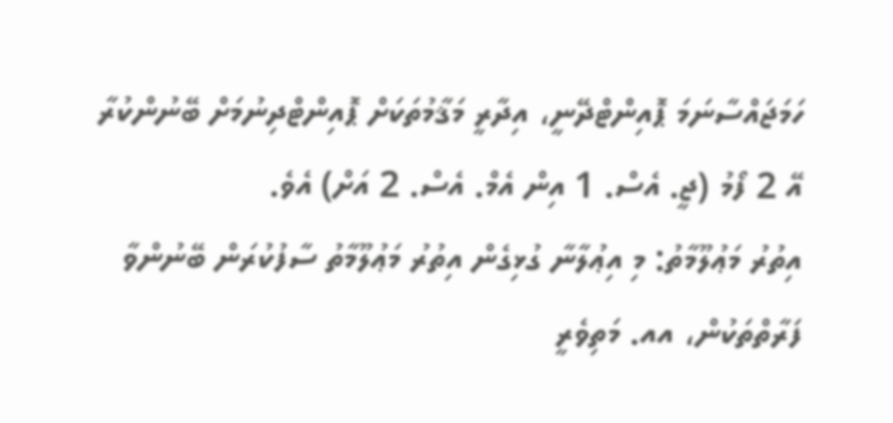ހަމަޖައްސާނަމަ ޕޮއިންޓްދޭނީ، އިދާރީ މަޤާމުތަކަށް ޕޮއިންޓްދިނުމަށް ބޭނުންކުރާ އޭ 2 ފޯމު (ޖީ. އެސް. 1 އިން އެމް. އެސް. 2 އަށް) އެވެ.
އިތުރު މަޢުލޫމާތު: މި އިޢުލާނާ ގުޅިގެން އިތުރު މަޢުލޫމާތު ސާފުކުރަން ބޭނުންވާ ފަރާތްތަކުން، އއ. މަތިވެރީ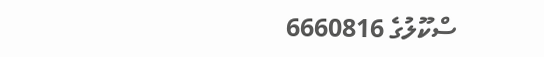ސްކޫލުގެ 6660816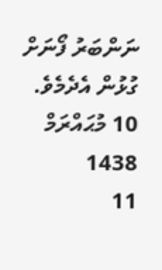ނަންބަރު ފޯނަށް ގުޅުން އެދެމެވެ.
10 މުޙައްރަމް 1438
11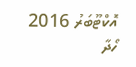އޮކްޓޫބަރު 2016
ހޯދާ